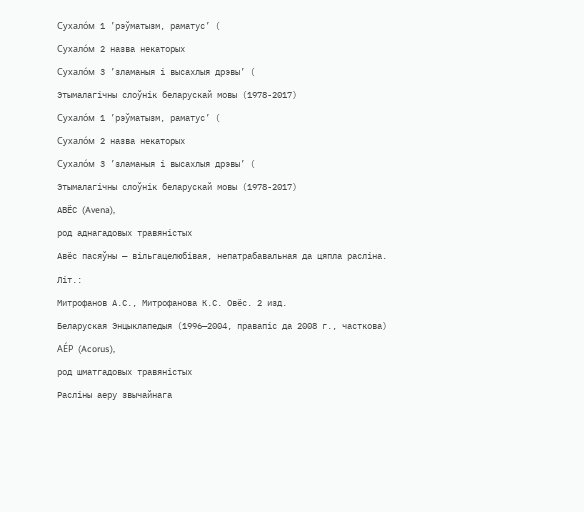Сухало́м 1 ’рэўматызм, раматус’ (
Сухало́м 2 назва некаторых
Сухало́м 3 ’зламаныя і высахлыя дрэвы’ (
Этымалагічны слоўнік беларускай мовы (1978-2017)
Сухало́м 1 ’рэўматызм, раматус’ (
Сухало́м 2 назва некаторых
Сухало́м 3 ’зламаныя і высахлыя дрэвы’ (
Этымалагічны слоўнік беларускай мовы (1978-2017)
АВЁС (Avena),
род аднагадовых травяністых
Авёс пасяўны — вільгацелюбівая, непатрабавальная да цяпла расліна.
Літ.:
Митрофанов А.С., Митрофанова К.С. Овёс. 2 изд.
Беларуская Энцыклапедыя (1996—2004, правапіс да 2008 г., часткова)
АЕ́Р (Acorus),
род шматгадовых травяністых
Расліны аеру звычайнага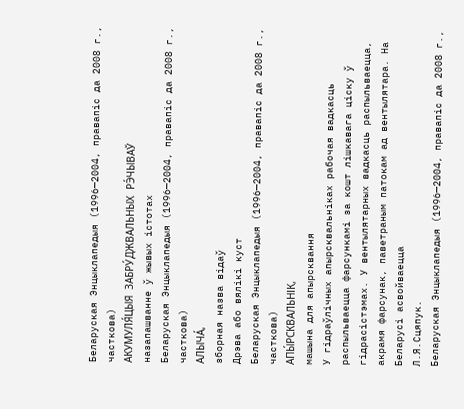Беларуская Энцыклапедыя (1996—2004, правапіс да 2008 г., часткова)
АКУМУЛЯ́ЦЫЯ ЗАБРУ́ДЖВАЛЬНЫХ РЭ́ЧЫВАЎ
назапашванне ў жывых істотах
Беларуская Энцыклапедыя (1996—2004, правапіс да 2008 г., часткова)
АЛЫЧА́,
зборная назва відаў
Дрэва або вялікі куст
Беларуская Энцыклапедыя (1996—2004, правапіс да 2008 г., часткова)
АПЫ́РСКВАЛЬНІК,
машына для апырсквання
У гідраўлічных апырсквальніках рабочая вадкасць распыльваецца фарсункамі за кошт лішкавага ціску ў гідрасістэмах. У вентылятарных вадкасць распыльваецца, акрамя фарсунак, паветраным патокам ад вентылятара. На Беларусі асвойваецца
Л.Я.Сцяпук.
Беларуская Энцыклапедыя (1996—2004, правапіс да 2008 г.,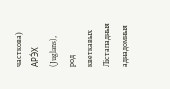часткова)
АРЭ́Х (Juglans),
род кветкавых
Лістападныя аднадомныя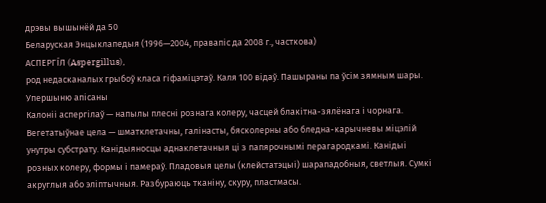дрэвы вышынёй да 50
Беларуская Энцыклапедыя (1996—2004, правапіс да 2008 г., часткова)
АСПЕРГІ́Л (Aspergillus),
род недасканалых грыбоў класа гіфаміцэтаў. Каля 100 відаў. Пашыраны па ўсім зямным шары. Упершыню апісаны
Калоніі аспергілаў — напылы плесні рознага колеру, часцей блакітна-зялёнага і чорнага. Вегетатыўнае цела — шматклетачны, галінасты, бясколерны або бледна-карычневы міцэлій унутры субстрату. Канідыяносцы аднаклетачныя ці з папярочнымі перагародкамі. Канідыі розных колеру, формы і памераў. Пладовыя целы (клейстатэцыі) шарападобныя, светлыя. Сумкі акруглыя або эліптычныя. Разбураюць тканіну, скуру, пластмасы.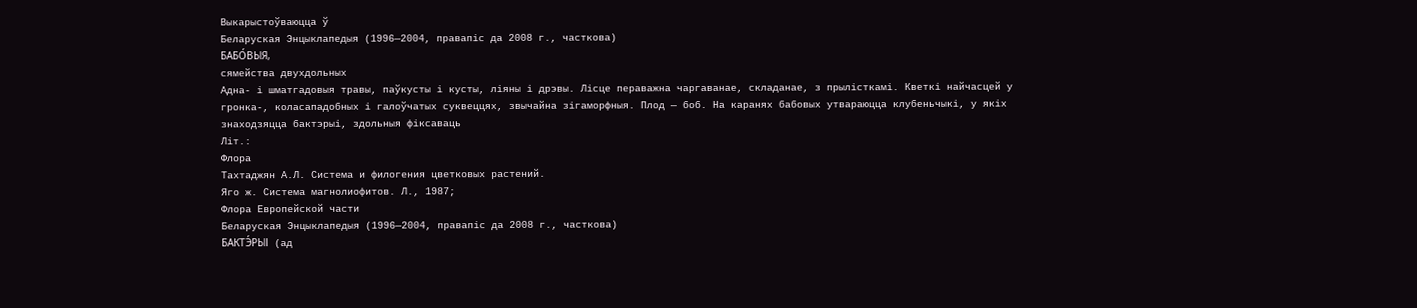Выкарыстоўваюцца ў
Беларуская Энцыклапедыя (1996—2004, правапіс да 2008 г., часткова)
БАБО́ВЫЯ,
сямейства двухдольных
Адна- і шматгадовыя травы, паўкусты і кусты, ліяны і дрэвы. Лісце пераважна чаргаванае, складанае, з прылісткамі. Кветкі найчасцей у гронка-, коласападобных і галоўчатых суквеццях, звычайна зігаморфныя. Плод — боб. На каранях бабовых утвараюцца клубеньчыкі, у якіх знаходзяцца бактэрыі, здольныя фіксаваць
Літ.:
Флора
Тахтаджян А.Л. Система и филогения цветковых растений.
Яго ж. Система магнолиофитов. Л., 1987;
Флора Европейской части
Беларуская Энцыклапедыя (1996—2004, правапіс да 2008 г., часткова)
БАКТЭ́РЫІ (ад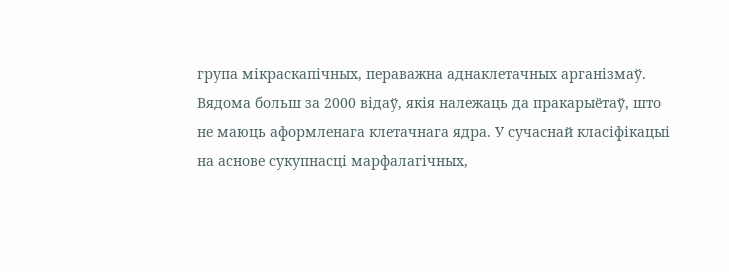група мікраскапічных, пераважна аднаклетачных арганізмаў. Вядома больш за 2000 відаў, якія належаць да пракарыётаў, што не маюць аформленага клетачнага ядра. У сучаснай класіфікацыі на аснове сукупнасці марфалагічных,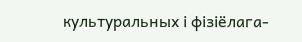культуральных і фізіёлага-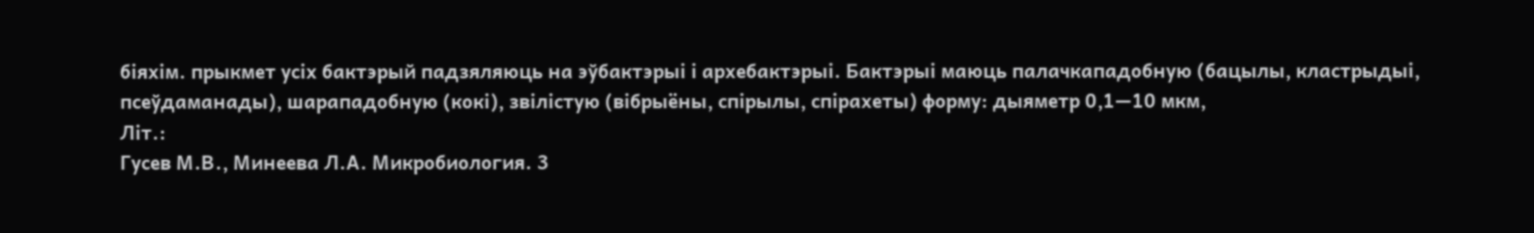біяхім. прыкмет усіх бактэрый падзяляюць на эўбактэрыі і архебактэрыі. Бактэрыі маюць палачкападобную (бацылы, кластрыдыі, псеўдаманады), шарападобную (кокі), звілістую (вібрыёны, спірылы, спірахеты) форму: дыяметр 0,1—10 мкм,
Літ.:
Гусев М.В., Минеева Л.А. Микробиология. 3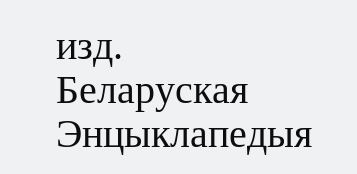изд.
Беларуская Энцыклапедыя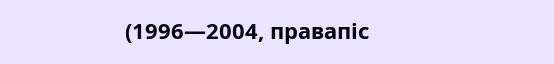(1996—2004, правапіс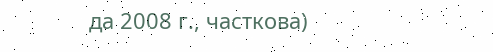да 2008 г., часткова)